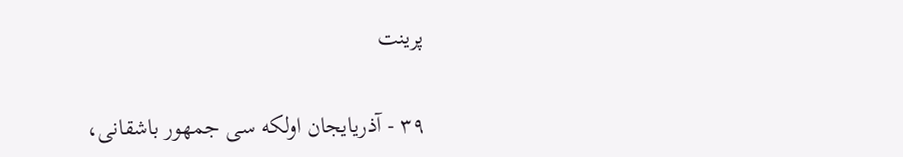پرینت

۳۹ - آذریایجان اولکه سی جمهور باشقانی،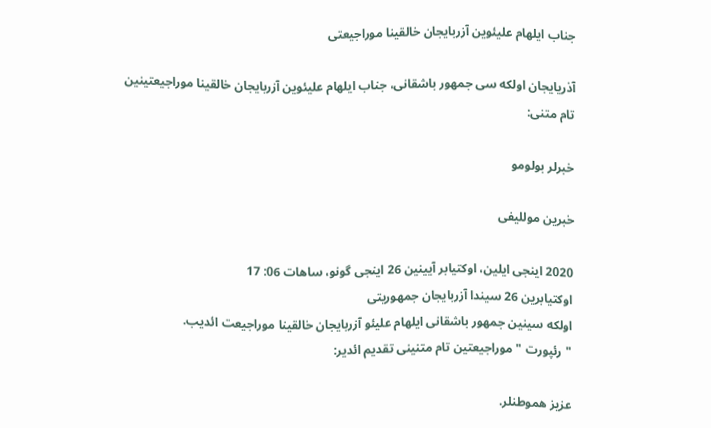جناب ایلهام علیئوین آزربایجان خالقینا موراجیعتی

آذریایجان اولکه سی جمهور باشقانی، جناب ایلهام علیئوین آزربایجان خالقینا موراجیعتینین تام متنی:

خبرلر بولومو

خبرین موللیفی

2020 اینجی ایلین، اوکتیابر آیینین 26 اینجی گونو، ساهات 06: 17
اوکتیابرین 26 سیندا آزربایجان جمهوریتی
اولکه سینین جمهور باشقانی ایلهام علیئو آزربایجان خالقینا موراجیعت ائدیب.
"رئپورت " موراجیعتین تام متنینی تقدیم ائدیر:

عزیز هموطنلر.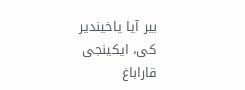بیر آیا یاخیندیر کی، ایکینجی قاراباغ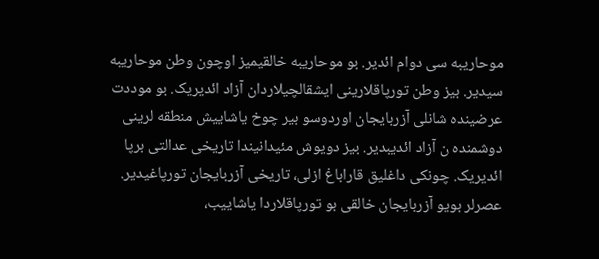موحاریبه سی دوام ائدیر. بو موحاریبه خالقیمیز اوچون وطن موحاریبه سیدیر. بیز وطن تورپاقلارینی ایشقالچیلاردان آزاد ائدیریک. بو موددت عرضینده شانلی آزربایجان اوردوسو بیر چوخ یاشاییش منطقه لرینی دوشمنده ن آزاد ائدیبدیر. بیز دویوش مئیدانیندا تاریخی عدالتی برپا ائدیریک. چونکی داغلیق قاراباغ ازلی، تاریخی آزربایجان تورپاغیدیر. عصرلر بویو آزربایجان خالقی بو تورپاقلاردا یاشاییب،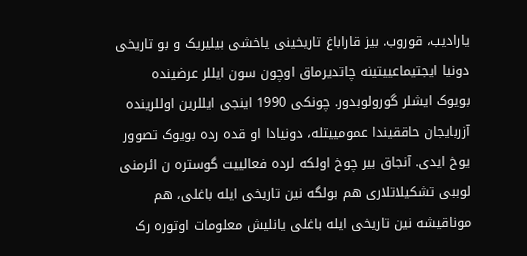یارادیب، قوروب. بیز قاراباغ تاریخینی یاخشی بیلیریک و بو تاریخی دونیا ایجتیماعییتینه چاتدیرماق اوچون سون ایللر عرضینده بویوک ایشلر گورولوبدور. چونکی 1990 اینجی ایللرین اوللرینده آزربایجان حاققیندا عمومییتله، دونیادا او قده رده بویوک تصوور یوخ ایدی. آنجاق بیر چوخ اولکه لرده فعالییت گوستره ن ائرمنی لوببی تشکیلاتلاری هم بولگه نین تاریخی ایله باغلی، هم موناقیشه نین تاریخی ایله باغلی یانلیش معلومات اوتوره رک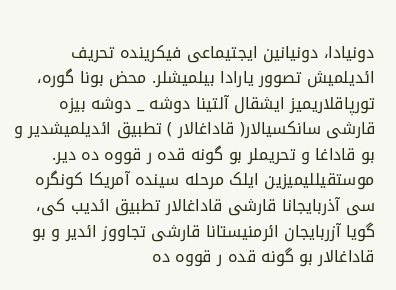دونیادا، دونیانین ایجتیماعی فیکرینده تحریف ائدیلمیش تصوور یارادا بیلمیشلر. محض بونا گوره، تورپاقلاریمیز ایشقال آلتینا دوشه _ دوشه بیزه قارشی سانکسیالار( قاداغالار ) تطبیق ائدیلمیشدیر و بو قاداغا و تحریملر بو گونه قده ر قووه ده دیر. موستقیللیمیزین ایلک مرحله سینده آمریکا کونگره سی آذربایجانا قارشی قاداغالار تطبیق ائدیب کی، گویا آزربایجان ائرمنیستانا قارشی تجاووز ائدیر و بو قاداغالار بو گونه قده ر قووه ده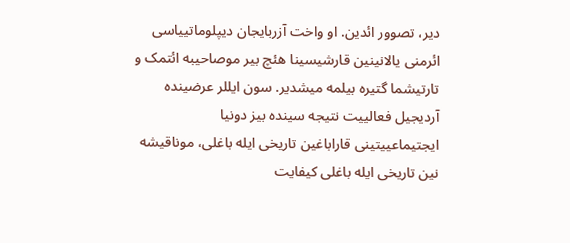دیر، تصوور ائدین. او واخت آزربایجان دیپلوماتییاسی ائرمنی یالانینین قارشیسینا هئچ بیر موصاحیبه ائتمک و تارتیشما گتیره بیلمه میشدیر. سون ایللر عرضینده آردیجیل فعالییت نتیجه سینده بیز دونیا ایجتیماعییتینی قاراباغین تاریخی ایله باغلی، موناقیشه نین تاریخی ایله باغلی کیفایت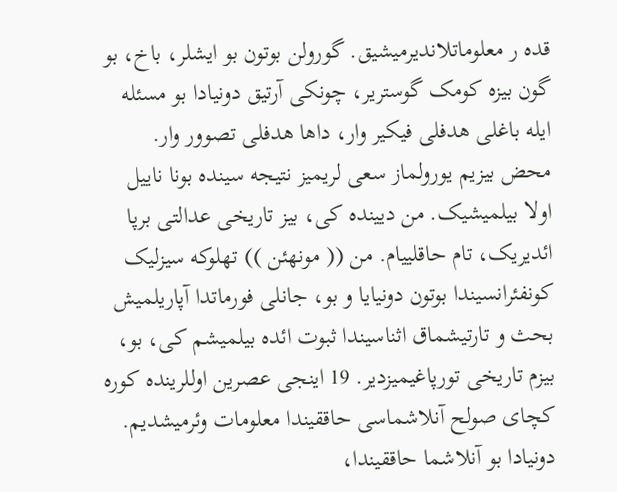قده ر معلوماتلاندیرمیشیق. گورولن بوتون بو ایشلر، باخ، بو گون بیزه کومک گوستریر، چونکی آرتیق دونیادا بو مسئله ایله باغلی هدفلی فیکیر وار، داها هدفلی تصوور وار. محض بیزیم یورولماز سعی لریمیز نتیجه سینده بونا ناییل اولا بیلمیشیک. من دیینده کی، بیز تاریخی عدالتی برپا ائدیریک، تام حاقلییام. من (( مونهئن )) تهلوکه سیزلیک کونفئرانسیندا بوتون دونیایا و بو، جانلی فورماتدا آپاریلمیش بحث و تارتیشماق اثناسیندا ثبوت ائده بیلمیشم کی، بو، بیزم تاریخی تورپاغیمیزدیر. 19 اینجی عصرین اوللرینده کوره کچای صولح آنلاشماسی حاققیندا معلومات وئرمیشدیم. دونیادا بو آنلاشما حاققیندا،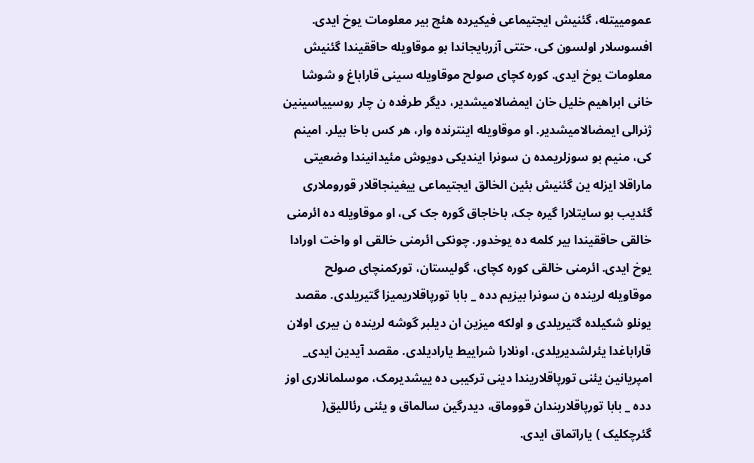عمومییتله، گئنیش ایجتیماعی فیکیرده هئچ بیر معلومات یوخ ایدی. افسوسلار اولسون کی، حتتی آزربایجاندا بو موقاویله حاققیندا گئنیش معلومات یوخ ایدی. کوره کچای صولح موقاویله سینی قاراباغ و شوشا خانی ابراهیم خلیل خان ایمضالامیشدیر، دیگر طرفده ن چار روسییاسینین ژنرالی ایمضالامیشدیر. او موقاویله اینترنده وار، هر کس باخا بیلر. امینم کی، منیم بو سوزلریمده ن سونرا ایندیکی دویوش مئیدانیندا وضعیتی ماراقلا ایزله ین گئنیش بئین الخالق ایجتیماعی ییغینجاقلار قوروملاری گئدیب بو سایتلارا گیره جک، باخاجاق گوره جک کی، او موقاویله ده ائرمنی خالقی حاققیندا بیر کلمه ده یوخدور. چونکی ائرمنی خالقی او واخت اورادا یوخ ایدی. ائرمنی خالقی کوره کچای، گولیستان، تورکمنچای صولح موقاویله لرینده ن سونرا بیزیم دده _ بابا تورپاقلاریمیزا گتیریلدی. مقصد یونلو شکیلده گتیریلدی و اولکه میزین ان دیلبر گوشه لرینده ن بیری اولان قاراباغدا یئرلشدیریلدی، اونلارا شراییط یارادیلدی. مقصد آیدین ایدی_ امپریانین یئنی تورپاقلاریندا دینی ترکیبی ده ییشدیرمک، موسلمانلاری اوز دده _ بابا تورپاقلاریندان قووماق، دیدرگین سالماق و یئنی رئاللیق( گئرچکلیک ) یاراتماق ایدی.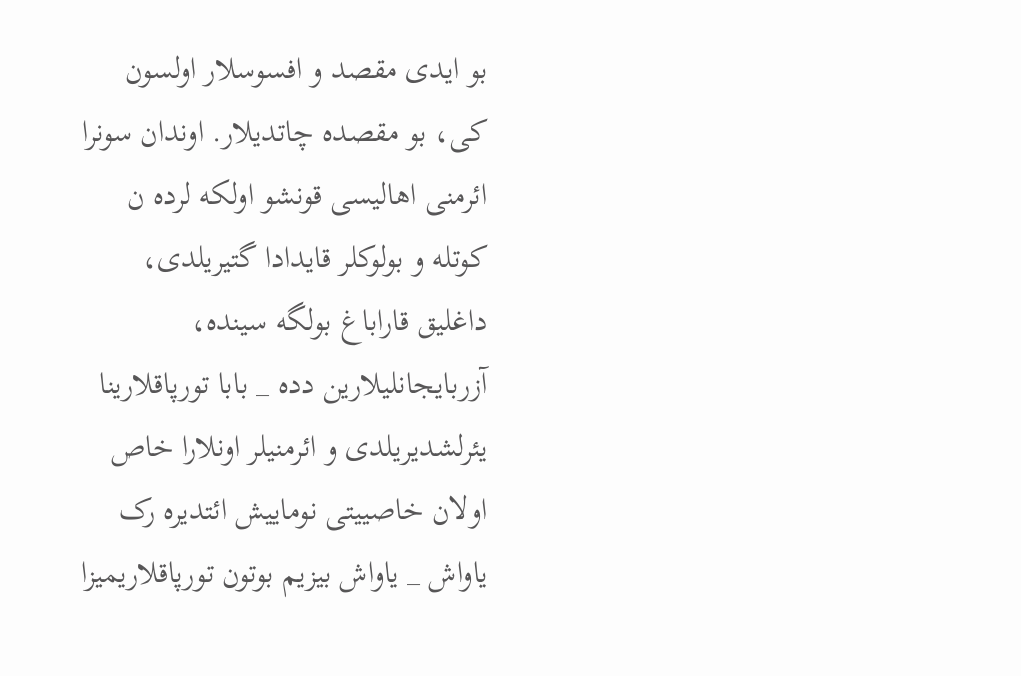بو ایدی مقصد و افسوسلار اولسون کی، بو مقصده چاتدیلار. اوندان سونرا ائرمنی اهالیسی قونشو اولکه لرده ن کوتله و بولوکلر قایدادا گتیریلدی، داغلیق قاراباغ بولگه سینده، آزربایجانلیلارین دده _ بابا تورپاقلارینا یئرلشدیریلدی و ائرمنیلر اونلارا خاص اولان خاصییتی نوماییش ائتدیره رک یاواش _ یاواش بیزیم بوتون تورپاقلاریمیزا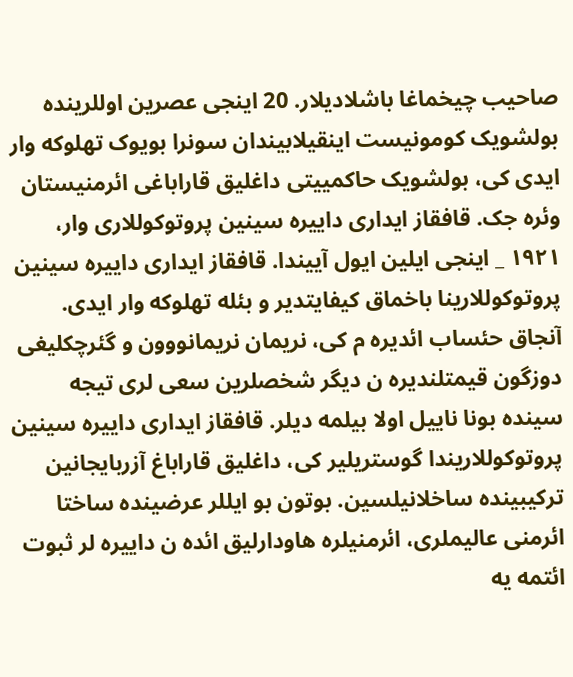صاحیب چیخماغا باشلادیلار. 20 اینجی عصرین اوللرینده بولشویک کومونیست اینقیلابیندان سونرا بویوک تهلوکه وار ایدی کی، بولشویک حاکمییتی داغلیق قاراباغی ائرمنیستان وئره جک. قافقاز ایداری داییره سینین پروتوکوللاری وار، ۱۹۲۱ _ اینجی ایلین ایول آییندا. قافقاز ایداری داییره سینین پروتوکوللارینا باخماق کیفایتدیر و بئله تهلوکه وار ایدی. آنجاق حئساب ائدیره م کی، نریمان نریمانووون و گئرچکلیغی دوزگون قیمتلندیره ن دیگر شخصلرین سعی لری تیجه سینده بونا ناییل اولا بیلمه دیلر. قافقاز ایداری داییره سینین پروتوکوللاریندا گوستریلیر کی، داغلیق قاراباغ آزربایجانین ترکیبینده ساخلانیلسین. بوتون بو ایللر عرضینده ساختا ائرمنی عالیملری، ائرمنیلره هاودارلیق ائده ن داییره لر ثبوت ائتمه یه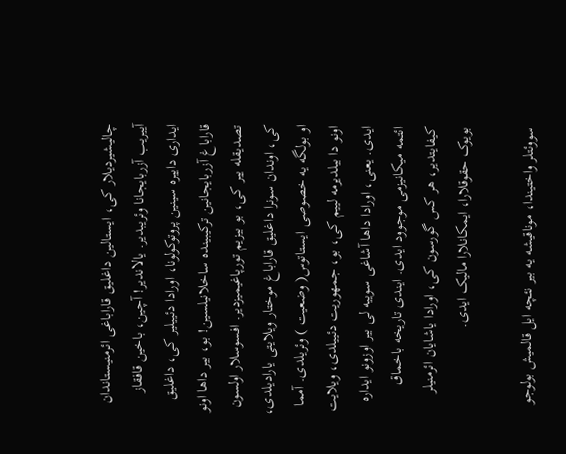چالیشیردیلار کی، ایستالین داغلیق قاراباغی ائرمنیستاندان آییریب آزربایجانا وئریبدیر. یالاندیر! آچین، باخین قافقاز ایداری داییره سینین پروتوکولونا، اورادا دئییلیر کی، داغلیق قاراباغ آزربایجانین ترکیبینده ساخلانیلسین! بو، بیر داها اونو تصدیقله ییر کی، بو بیزیم تورپاغیمیزدیر. افسوسلار اولسون کی، اوندان سونرا داغلیق قاراباغ موختار ویلایتی یارادیلدی، او بولگه یه خصوصی ایستاتوس( وضعیت ) وئریلدی. آمما اونو دا بیلدیرمه لییم کی، بو، جمهوریت دئییلدی، ویلایت ایدی. یعنی، اورادا داها آشاغی سوییه لی بیر اوزونو ایداره ائتمه میکانیزمی موجوود ایدی. ایندی تاریخه باخماق کیفایتدیر، هر کس گورسون کی، اورادا یاشایان ائرمنیلر بویوک حقوقلارا، ایمکانلارا مالیک ایدی.

سووئتلر واختیندا، موناقیشه یه بیر نئچه ایل قالمیش بولوجو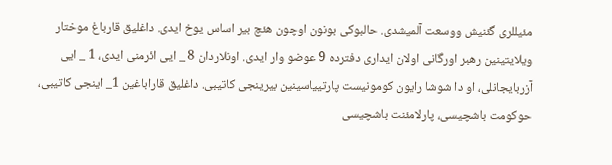مئیللری گئنیش ووسعت آلمیشدی. حالبوکی بونون اوچون هئچ بیر اساس یوخ ایدی. داغلیق قارباغ موختار ویلایتینین رهبر اورگانی اولان ایداری دفترده 9 عوضو وار ایدی. اونلاردان 8 _ ایی ائرمنی ایدی، 1 _ ایی آزربایجانلی، او دا شوشا رایون کومونیست پارتییاسینین بیرینجی کاتیبی. داغلیق قاراباغین 1_ اینجی کاتیبی، حوکومت باشچیسی، پارلامئنت باشچیسی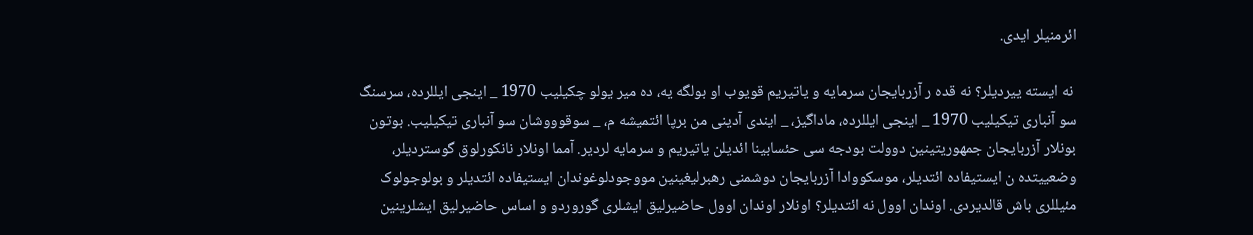ائرمنیلر ایدی.

 نه ایسته ییردیلر؟ نه قده ر آزربایجان سرمایه و یاتیریم قویوب او بولگه یه، ده میر یولو چکیلیب 1970 _ اینجی ایللرده، سرسنگ سو آنباری تیکیلیب 1970 _ اینجی ایللرده، ماداگیز، _ ایندی آدینی من برپا ائتمیشه م، _ سوقوووشان سو آنباری تیکیلیب. بوتون بونلار آزربایجان جمهوریتینین دوولت بودجه سی حئسابینا ائدیلن یاتیریم و سرمایه لردیر. آمما اونلار نانکورلوق گوستردیلر، وضعییتده ن ایستیفاده ائتدیلر، موسکووادا آزربایجان دوشمنی رهبرلیغینین مووجودلوغوندان ایستیفاده ائتدیلر و بولوجولوک مئیللری باش قالدیردی. اوندان اوول نه ائتدیلر؟ اونلار اوندان اوول حاضیرلیق ایشلری گوروردو و اساس حاضیرلیق ایشلرینین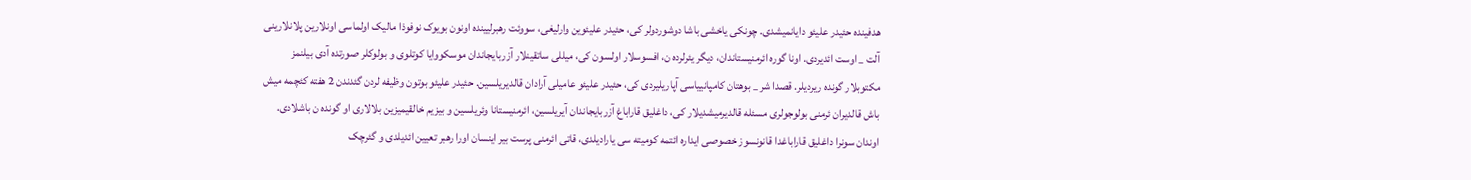هدفینده حئیدر علیئو دایانمیشدی. چونکی یاخشی باشا دوشوردولر کی، حئیدر علیئوین وارلیغی، سووئت رهبرلیینده اونون بویوک نوفوذا مالیک اولماسی اونلارین پلانلارینی آلت _ اوست ائدیردی. اونا گوره ائرمنیستاندان، دیگر یئرلرده ن، افسوسلار اولسون کی، میللی ساتقینلار آزربایجاندان موسکووایا کوتلوی و بولوکلر صورتده آدی بیلنمز مکتوبلار گونده ریردیلر. قصدا شر _ بوهتان کامپانییاسی آپاریلیردی کی، حئیدر علیئو عامیلی آرادان قالدیریلسین. حئیدر علیئو بوتون وظیفه لردن گئدندن 2 هفته کئچمه میش باش قالدیران ئرمنی بولوجولری مسئله قالدیرمیشدیلار کی، داغلیق قاراباغ آزربایجاندان آیریلسین، ائرمنیستانا وئریلسین و بیزیم خالقیمیزین بلالاری او گونده ن باشلادی. اوندان سونرا داغلیق قاراباغدا قانونسوز خصوصی ایداره ائتمه کومیته سی یارادیلدی، قاتی ائرمنی پرست بیر اینسان اورا رهبر تعیین ائدیلدی و گئرچک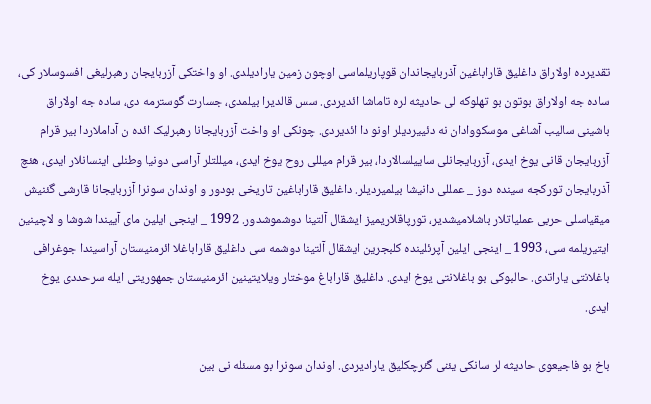تقدیرده اولاراق داغلیق قاراباغین آذربایجاندان قوپاریلماسی اوچون زمین یارادیلدی. او واختکی آزربایجان رهبرلیغی افسوسلار کی، ساده جه اولاراق بوتون بو تهلوکه لی حادیثه لره تاماشا ائدیردی. سس قالدیرا بیلمدی، جسارت گوسترمه دی، ساده جه اولاراق باشینی سالیب آشاغی موسکووادان نه دئییردیلر اونو دا ائدیردی. چونکی او واخت آزربایجانا رهبرلیک ائده ن آداملاردا بیر قرام آزربایجان قانی یوخ ایدی، آزربایجانلی ساییلسالاردا، بیر قرام میللی روح یوخ ایدی، میللتلر آراسی دونیا وطنلی اینسانلار ایدی، هئچ آذربایجان تورکجه سینده دوز _ عمللی دانیشا بیلمیردیلر. داغلیق قاراباغین تاریخی بودور و اوندان سونرا آزربایجانا قارشی گئنیش میقیاسلی حربی عملیاتلار باشلامیشدیر، تورپاقلاریمیز ایشقال آلتینا دوشموشدور. 1992 _ اینجی ایلین مای آییندا شوشا و لاچینین ایتیریلمه سی، 1993 _ اینجی ایلین آپرئلینده کلبجرین ایشقال آلتینا دوشمه سی داغلیق قاراباغلا ائرمنیستان آراسیندا جوغرافی باغلانتی یاراتدی. حالبوکی بو باغلانتی یوخ ایدی. داغلیق قاراباغ موختار ویلایتینین ائرمنیستان جمهوریتی ایله سرحددی یوخ ایدی.

باخ بو فاجیعوی حادیثه لر سانکی یئنی گئرچکلیق یارادیردی. اوندان سونرا بو مسئله نی بین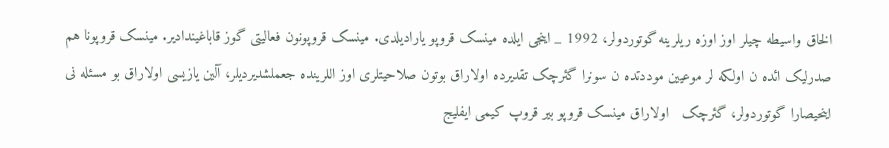الخاق واسیطه چیلر اوز اوزه ریلرینه گوتوردولر، 1992 _ اینجی ایلده مینسک قروپو یارادیلدی. مینسک قروپونون فعالیتی گوز قاباغیندادیر. مینسک قروپونا هم صدرلیک ائده ن اولکه لر موعیین موددتده ن سونرا گئرچک تقدیرده اولاراق بوتون صلاحیتلری اوز اللرینده جعملشدیردیلر، آلین یازیسی اولاراق بو مسئله نی اینحیصارا گوتوردولر، گئرچک   اولاراق مینسک قروپو بیر قروپ کیمی ایفلیج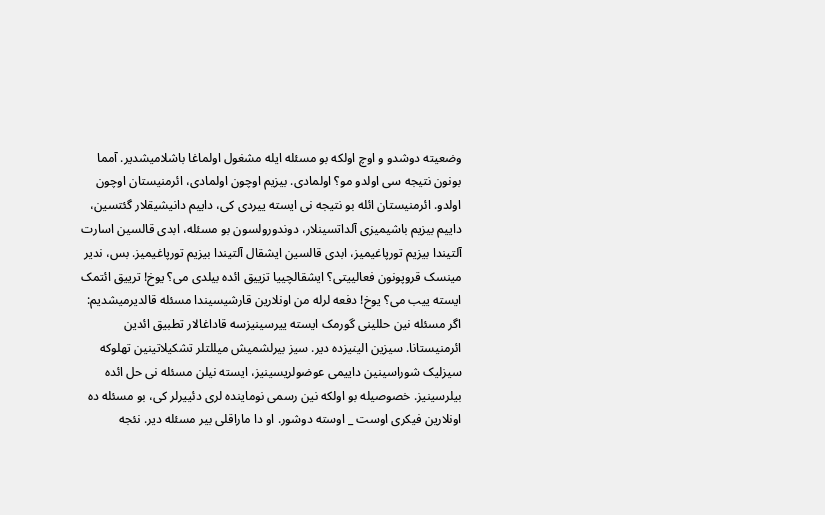وضعیته دوشدو و اوچ اولکه بو مسئله ایله مشغول اولماغا باشلامیشدیر. آمما بونون نتیجه سی اولدو مو؟ اولمادی. بیزیم اوچون اولمادی، ائرمنیستان اوچون اولدو. ائرمنیستان ائله بو نتیجه نی ایسته ییردی کی، داییم دانیشیقلار گئتسین، داییم بیزیم باشیمیزی آلداتسینلار، دوندورولسون بو مسئله، ابدی قالسین اسارت آلتیندا بیزیم تورپاغیمیز، ابدی قالسین ایشقال آلتیندا بیزیم تورپاغیمیز. بس، ندیر مینسک قروپونون فعالییتی؟ ایشقالچییا تزییق ائده بیلدی می؟ یوخ! ترییق ائتمک ایسته ییب می؟ یوخ! دفعه لرله من اونلارین قارشیسیندا مسئله قالدیرمیشدیم: اگر مسئله نین حللینی گورمک ایسته ییرسینیزسه قاداغالار تطبیق ائدین ائرمنیستانا. سیزین الینیزده دیر. سیز بیرلشمیش میللتلر تشکیلاتینین تهلوکه سیزلیک شوراسینین داییمی عوضولریسینیز، ایسته نیلن مسئله نی حل ائده بیلرسینیز. خصوصیله بو اولکه نین رسمی نوماینده لری دئییرلر کی، بو مسئله ده اونلارین فیکری اوست _ اوسته دوشور. او دا ماراقلی بیر مسئله دیر. نئجه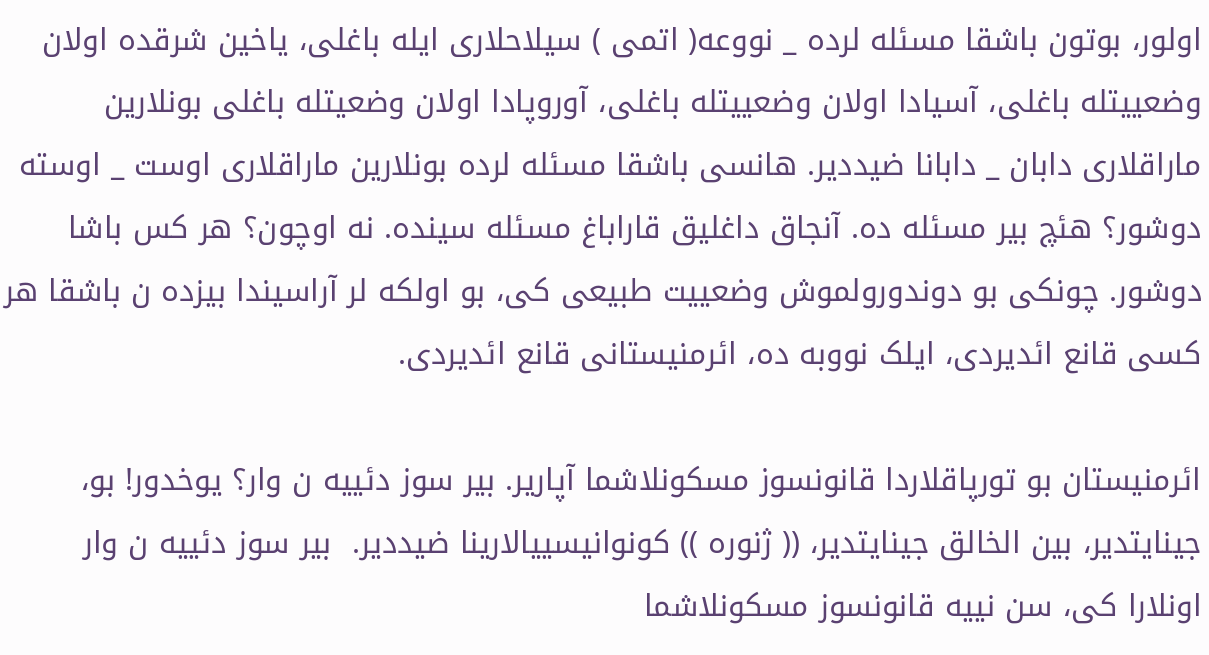اولور، بوتون باشقا مسئله لرده _ نووعه( اتمی ) سیلاحلاری ایله باغلی، یاخین شرقده اولان وضعییتله باغلی، آسیادا اولان وضعییتله باغلی، آوروپادا اولان وضعیتله باغلی بونلارین ماراقلاری دابان _ دابانا ضیددیر. هانسی باشقا مسئله لرده بونلارین ماراقلاری اوست _ اوسته دوشور؟ هئچ بیر مسئله ده. آنجاق داغلیق قاراباغ مسئله سینده. نه اوچون؟ هر کس باشا دوشور. چونکی بو دوندورولموش وضعییت طبیعی کی، بو اولکه لر آراسیندا بیزده ن باشقا هر کسی قانع ائدیردی، ایلک نووبه ده، ائرمنیستانی قانع ائدیردی.

ائرمنیستان بو تورپاقلاردا قانونسوز مسکونلاشما آپاریر. بیر سوز دئییه ن وار؟ یوخدور! بو، جینایتدیر، بین الخالق جینایتدیر، (( ژنوره )) کونوانیسییالارینا ضیددیر.  بیر سوز دئییه ن وار اونلارا کی، سن نییه قانونسوز مسکونلاشما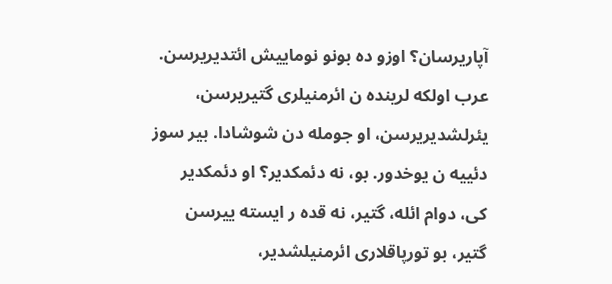آپاریرسان؟ اوزو ده بونو نوماییش ائتدیریرسن. عرب اولکه لرینده ن ائرمنیلری گتیریرسن، یئرلشدیریرسن، او جومله دن شوشادا. بیر سوز دئییه ن یوخدور. بو، نه دئمکدیر؟ او دئمکدیر کی، دوام ائله، گتیر، نه قده ر ایسته ییرسن گتیر، بو تورپاقلاری ائرمنیلشدیر،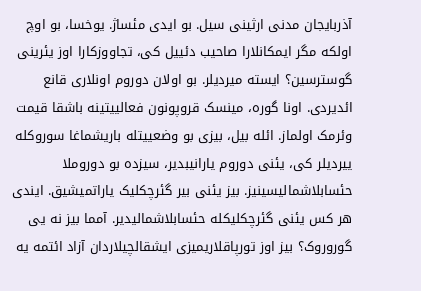آذربایجان مدنی ارثینی سیل. بو ایدی مئساژ. یوخسا، بو اوچ اولکه مگر ایمکانلارا صاحیب دئییل کی، تجاووزکارا اوز یئرینی گوسترسین؟ ایسته میردیلر. بو اولان دوروم اونلاری قانع ائدیردی. اونا گوره، مینسک قروپونون فعالییتینه باشقا قیمت وئرمک اولماز. ائله بیل، بیزی بو وضعییتله باریشماغا سوروکله ییردیلر کی، یئنی دوروم یارانیبدیر، سیزده بو دوروملا حئسابلاشمالیسینیز. بیز یئنی بیر گئرچکلیک یاراتمیشیق. ایندی هر کس یئنی گئرچکلیکله حئسابلاشمالیدیر. آمما بیز نه یی گوروروک؟ بیز اوز تورپاقلاریمیزی ایشقالچیلاردان آزاد ائتمه یه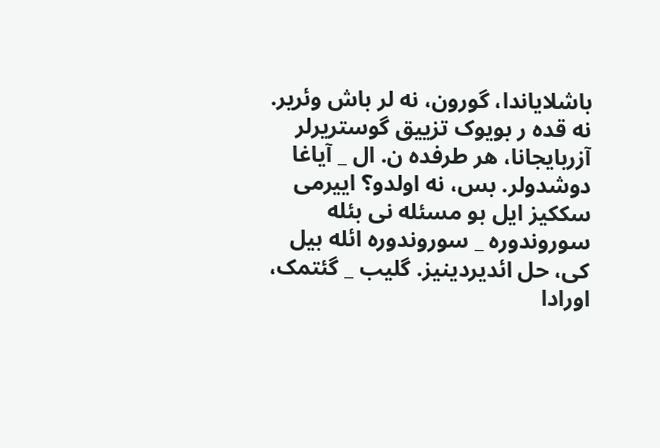باشلایاندا، گورون، نه لر باش وئریر. نه قده ر بویوک تزییق گوستریرلر آزربایجانا، هر طرفده ن. ال _ آیاغا دوشدولر. بس، نه اولدو؟ اییرمی سککیز ایل بو مسئله نی بئله سوروندوره _ سوروندوره ائله بیل کی، حل ائدیردینیز. گلیب _ گئتمک، اورادا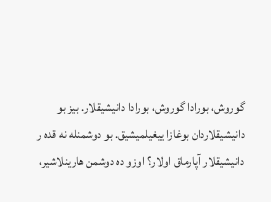گوروش، بورادا گوروش، بورادا دانیشیقلار. بیز بو دانیشیقلاردان بوغازا ییغیلمیشیق. بو دوشمنله نه قده ر دانیشیقلار آپارماق اولار؟ اوزو ده دوشمن هارینلاشیر،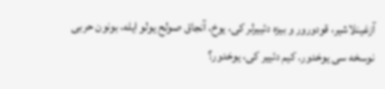آزغینلاشیر، قودورور و بیزه دئییرلر کی، یوخ، آنجاق صولح یولو ایله، بونون حربی نوسخه سی یوخدور. کیم دئییر کی، یوخدور؟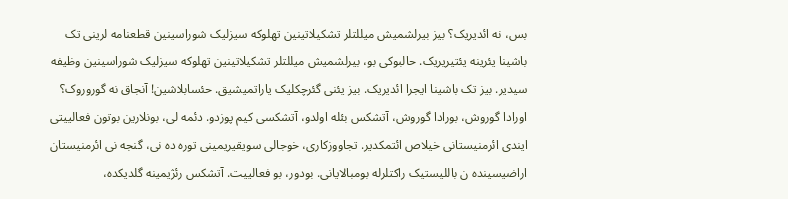بس، نه ائدیریک؟ بیز بیرلشمیش میللتلر تشکیلاتینین تهلوکه سیزلیک شوراسینین قطعنامه لرینی تک باشینا یئرینه یئتیریریک. حالبوکی بو، بیرلشمیش میللتلر تشکیلاتینین تهلوکه سیزلیک شوراسینین وظیفه سیدیر. بیز تک باشینا ایجرا ائدیریک. بیز یئنی گئرچکلیک یاراتمیشیق. حئسابلاشین! آنجاق نه گوروروک؟ اورادا گوروش، بورادا گوروش، آتشکس بئله اولدو، آتشکسی کیم پوزدو. دئمه لی، بونلارین بوتون فعالییتی ایندی ائرمنیستانی خیلاص ائتمکدیر. تجاووزکاری، خوجالی سویقیریمینی توره ده نی، گنجه نی ائرمنیستان اراضیسینده ن باللیستیک راکتلرله بومبالایانی. بودور، بو فعالییت. آتشکس رئژیمینه گلدیکده،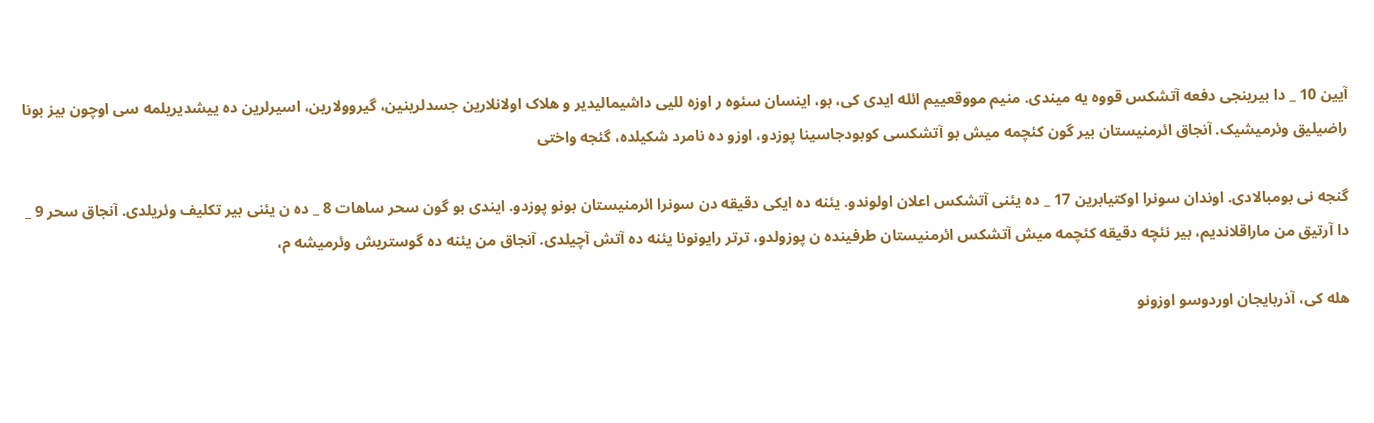آیین 10 _ دا بیرینجی دفعه آتشکس قووه یه میندی. منیم مووقعییم ائله ایدی کی، بو، اینسان سئوه ر اوزه للیی داشیمالیدیر و هلاک اولانلارین جسدلرینین، گیروولارین، اسیرلرین ده ییشدیریلمه سی اوچون بیز بونا راضیلیق وئرمیشیک. آنجاق ائرمنیستان بیر گون کئچمه میش بو آتشکسی کوبودجاسینا پوزدو، اوزو ده نامرد شکیلده، گئجه واختی

گنجه نی بومبالادی. اوندان سونرا اوکتیابرین 17 _ ده یئنی آتشکس اعلان اولوندو. یئنه ده ایکی دقیقه دن سونرا ائرمنیستان بونو پوزدو. ایندی بو گون سحر ساهات 8 _ ده ن یئنی بیر تکلیف وئریلدی. آنجاق سحر 9 _ دا آرتیق من ماراقلاندیم، بیر نئچه دقیقه کئچمه میش آتشکس ائرمنیستان طرفینده ن پوزولدو، ترتر رایونونا یئنه ده آتش آچیلدی. آنجاق من یئنه ده گوستریش وئرمیشه م،

هله کی، آذربایجان اوردوسو اوزونو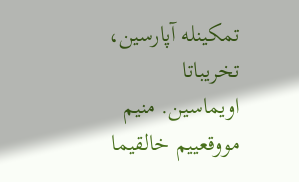تمکینله آپارسین، تخریباتا اویماسین. منیم مووقعییم خالقیما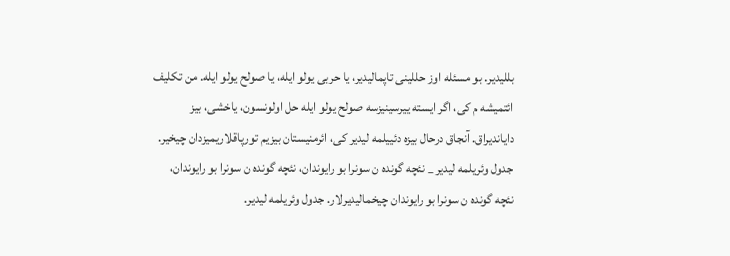بللیدیر. بو مسئله اوز حللینی تاپمالیدیر، یا حربی یولو ایله، یا صولح یولو ایله. من تکلیف ائتمیشه م کی، اگر ایسته ییرسینیزسه صولح یولو ایله حل اولونسون، یاخشی، بیز دایاندیراق. آنجاق درحال بیزه دئییلمه لیدیر کی، ائرمنیستان بیزیم تورپاقلاریمیزدان چیخیر. جدول وئریلمه لیدیر _ نئچه گونده ن سونرا بو رایوندان، نئچه گونده ن سونرا بو رایوندان، نئچه گونده ن سونرا بو رایوندان چیخمالیدیرلار. جدول وئریلمه لیدیر.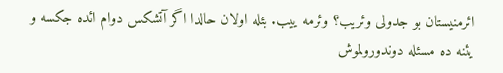ائرمنیستان بو جدولی وئریب؟ وئرمه ییب. بئله اولان حالدا اگر آتشکس دوام ائده جکسه و یئنه ده مسئله دوندورولموش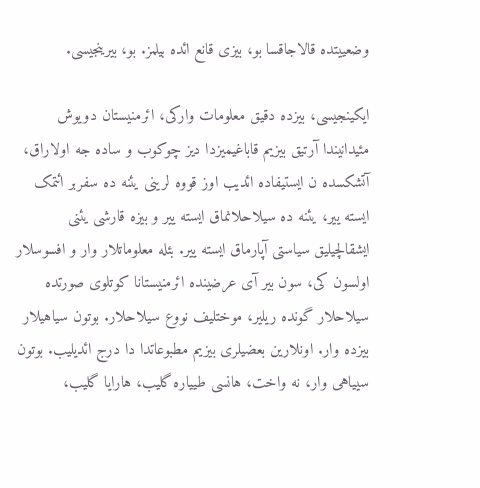وضعییتده قالاجاقسا بو، بیزی قانع ائده بیلمز. بو، بیرینجیسی.

ایکینجیسی، بیزده دقیق معلومات وارکی، ائرمنیستان دویوش مئیدانیندا آرتیق بیزیم قاباغیمیزدا دیز چوکوب و ساده جه اولاراق، آتشکسده ن ایستیفاده ائدیب اوز قووه لرینی یئنه ده سفربر ائتمک ایسته ییر، یئنه ده سیلاحلانماق ایسته ییر و بیزه قارشی یئنی ایشقالچیلیق سیاستی آپارماق ایسته ییر. بئله معلوماتلار وار و افسوسلار اولسون کی، سون بیر آی عرضینده ائرمنیستانا کوتلوی صورتده سیلاحلار گونده ریلیر، موختلیف نووع سیلاحلار. بوتون سیاهیلار بیزده وار. اونلارین بعضیلری بیزیم مطبوعاتدا دا درج ائدیلیب. بوتون سییاهی وار، نه واخت، هانسی طییاره گلیب، هارایا گلیب،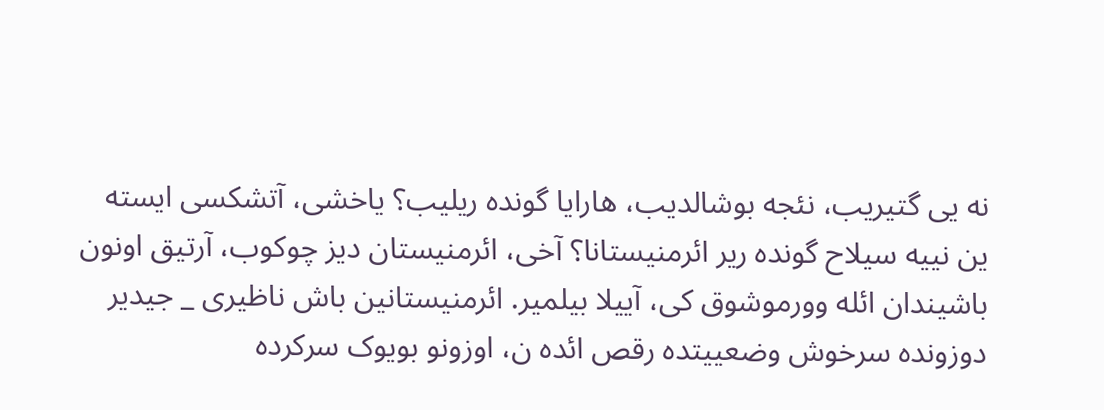نه یی گتیریب، نئجه بوشالدیب، هارایا گونده ریلیب؟ یاخشی، آتشکسی ایسته ین نییه سیلاح گونده ریر ائرمنیستانا؟ آخی، ائرمنیستان دیز چوکوب، آرتیق اونون باشیندان ائله وورموشوق کی، آییلا بیلمیر. ائرمنیستانین باش ناظیری _ جیدیر دوزونده سرخوش وضعییتده رقص ائده ن، اوزونو بویوک سرکرده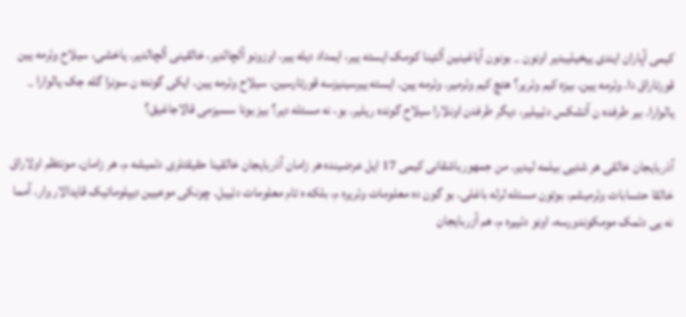کیمی آپاران ایندی ییخیلیبدیر اونون _ بونون آیاغینین آلتینا کومک ایسته ییر، ایمداد دیله ییر، اوزونو آلچالدیر، خالقینی آلچالدیر. یاخشی، سیلاح وئرمه یین قورتاراق دا. وئرمه یین. بیزه کیم وئریر؟ هئچ کیم وئرمیر. وئرمه یین. ایسته ییرسینیزسه قورتارسین، سیلاح وئرمه یین. ایکی گونده ن سونرا گله جک یالوارا _ یالوارا. بیر طرفده ن آتشکس دئییلیر، دیگر طرفدن اونلارا سیلاح گونده ریلیر. بو، نه مسئله دیر؟ بیز بونا سسیزمی قالاجاغیق؟

آذربایجان خالقی هر شئیی بیلمه لیدیر. من جمهورباشقانی کیمی 17 ایل عرضینده هر زامان آذربایجان خالقینا حقیقتلری دئمیشه م، هر زامان. مونتظم اولاراق خالقا حئسابات وئرمیشم، بوتون مسئله لرله باغلی. بو گون ده معلومات وئریره م، بلکه ه تام معلومات دئییل. چونکی موعیین دیپلوماتیک قایدالار وار. آمما نه یی دئمک مومکوندورسه، اونو دئییره م، هم آزربایجان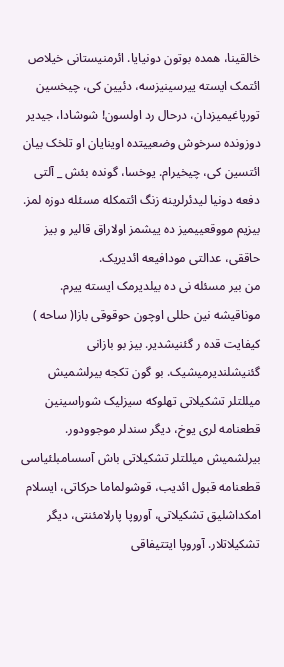خالقینا، همده بوتون دونیایا. ائرمنیستانی خیلاص ائتمک ایسته ییرسینیزسه، دئیین کی، چیخسین تورپاغیمیزدان، درحال رد اولسون! شوشادا، جیدیر دوزونده سرخوش وضعییتده اوینایان او تلخک بیان ائتسین کی، چیخیرام. یوخسا، گونده بئش _ آلتی دفعه دونیا لیدئرلرینه زنگ ائتمکله مسئله دوزه لمز. بیزیم مووقعییمیز ده ییشمز اولاراق قالیر و بیز حاققی، عدالتی مودافیعه ائدیریک.
من بیر مسئله نی ده بیلدیرمک ایسته ییرم. موناقیشه نین حللی اوچون حوقوقی بازا( ساحه ) کیفایت قده ر گئنیشدیر. بیز بو بازانی گئنیشلندیرمیشیک. بو گون تکجه بیرلشمیش میللتلر تشکیلاتی تهلوکه سیزلیک شوراسینین قطعنامه لری یوخ، دیگر سندلر موجوودور. بیرلشمیش میللتلر تشکیلاتی باش آسسامبلئیاسی قطعنامه قبول ائدیب، قوشولماما حرکاتی، ایسلام امکداشلیق تشکیلاتی، آوروپا پارلامئنتی، دیگر تشکیلاتلار. آوروپا ایتتیفاقی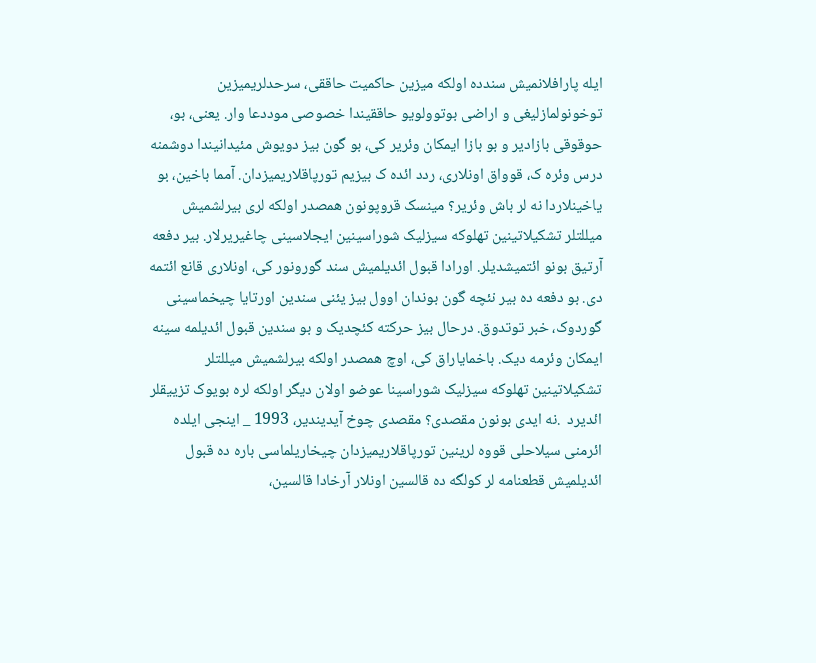ایله پارافلانمیش سندده اولکه میزین حاکمیت حاققی، سرحدلریمیزین توخونولمازلیغی و اراضی بوتوولویو حاققیندا خصوصی موددعا وار. یعنی، بو، حوقوقی بازادیر و بو بازا ایمکان وئریر کی، بو گون بیز دویوش مئیدانیندا دوشمنه درس وئره ک، قوواق اونلاری، ردد ائده ک بیزیم تورپاقلاریمیزدان. آمما باخین، بو یاخینلاردا نه لر باش وئریر؟ مینسک قروپونون همصدر اولکه لری بیرلشمیش میللتلر تشکیلاتینین تهلوکه سیزلیک شوراسینین ایجلاسینی چاغیریرلار. بیر دفعه آرتیق بونو ائتمیشدیلر. اورادا قبول ائدیلمیش سند گورونور کی، اونلاری قانع ائتمه دی. بو دفعه ده بیر نئچه گون بوندان اوول بیز یئنی سندین اورتایا چیخماسینی گوردوک، خبر توتدوق. درحال بیز حرکته کئچدیک و بو سندین قبول ائدیلمه سینه ایمکان وئرمه دیک. باخمایاراق کی، اوچ همصدر اولکه بیرلشمیش میللتلر تشکیلاتینین تهلوکه سیزلیک شوراسینا عوضو اولان دیگر اولکه لره بویوک تزییقلر ائدیرد  .نه ایدی بونون مقصدی؟ مقصدی چوخ آیدیندیر، 1993 _ اینجی ایلده ائرمنی سیلاحلی قووه لرینین تورپاقلاریمیزدان چیخاریلماسی باره ده قبول ائدیلمیش قطعنامه لر کولگه ده قالسین اونلار آرخادا قالسین،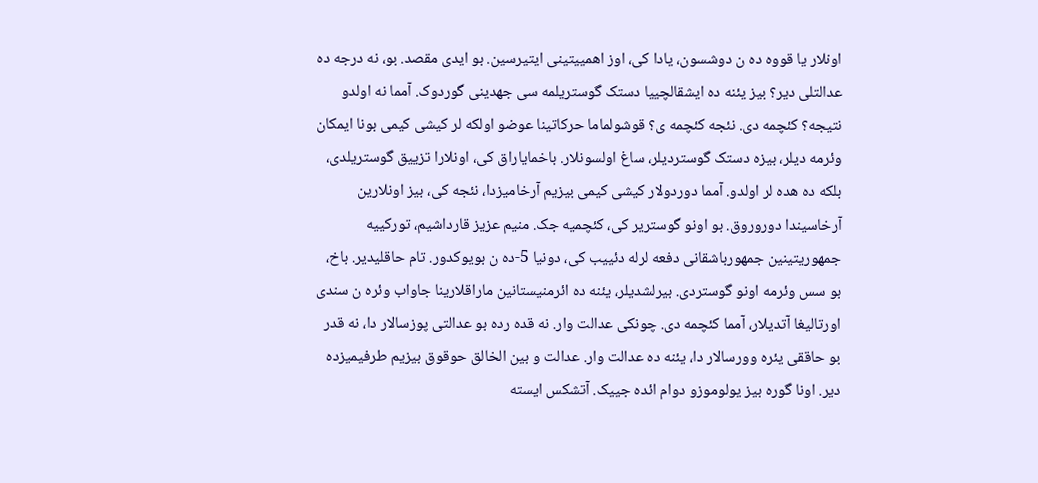اونلار یا قووه ده ن دوشسون، یادا کی، اوز اهمییتینی ایتیرسین. بو ایدی مقصد. بو، نه درجه ده عدالتلی دیر؟ بیز یئنه ده ایشقالچییا دستک گوستریلمه سی جهدینی گوردوک. آمما نه اولدو نتیجه؟ کئچمه دی. نئجه کئچمه ی؟ قوشولماما حرکاتینا عوضو اولکه لر کیشی کیمی بونا ایمکان وئرمه دیلر، بیزه دستک گوستردیلر، ساغ اولسونلار. باخمایاراق کی، اونلارا تزییق گوستریلدی، بلکه ده هده لر اولدو. آمما دوردولار کیشی کیمی بیزیم آرخامیزدا، نئجه کی، بیز اونلارین آرخاسیندا دوروروق. بو اونو گوستریر کی، کئچمیه جک. منیم عزیز قارداشیم، تورکییه جمهوریتینین جمهورباشقانی دفعه لرله دئییب کی، دونیا 5-ده ن بویوکدور. تام حاقلیدیر. باخ، بو سس وئرمه اونو گوستردی. بیرلشدیلر، یئنه ده ائرمنیستانین ماراقلارینا جاواب وئره ن سندی اورتالیغا آتدیلار، آمما کئچمه دی. چونکی عدالت وار. نه قده رده بو عدالتی پوزسالار دا، نه قدر بو حاققی یئره وورسالار دا، یئنه ده عدالت وار. عدالت و بین الخالق حوقوق بیزیم طرفیمیزده دیر. اونا گوره بیز یولوموزو دوام ائده جییک. آتشکس ایسته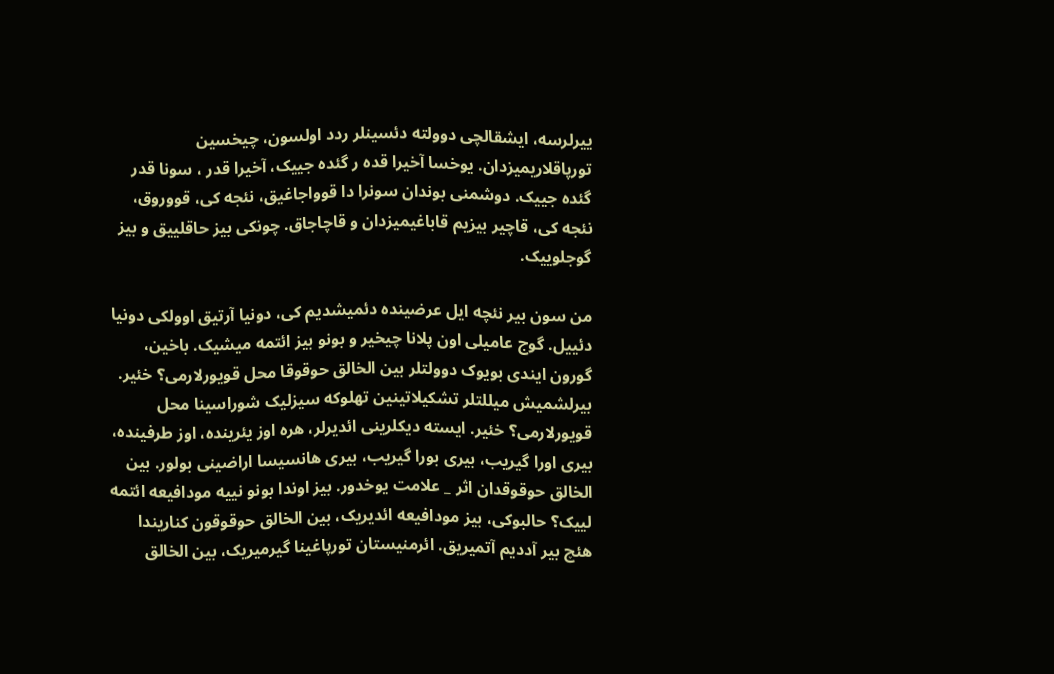ییرلرسه، ایشقالچی دوولته دئسینلر ردد اولسون، چیخسین تورپاقلاریمیزدان. یوخسا آخیرا قده ر گئده جییک، آخیرا قدر ، سونا قدر گئده جییک. دوشمنی بوندان سونرا دا قوواجاغیق، نئجه کی، قووروق، نئجه کی، قاچیر بیزیم قاباغیمیزدان و قاچاجاق. چونکی بیز حاقلییق و بیز گوجلوییک.

من سون بیر نئچه ایل عرضینده دئمیشدیم کی، دونیا آرتیق اوولکی دونیا دئییل. گوج عامیلی اون پلانا چیخیر و بونو بیز ائتمه میشیک. باخین، گورون ایندی بویوک دوولتلر بین الخالق حوقوقا محل قویورلارمی؟ خئیر. بیرلشمیش میللتلر تشکیلاتینین تهلوکه سیزلیک شوراسینا محل قویورلارمی؟ خئیر. ایسته دیکلرینی ائدیرلر، هره اوز یئرینده، اوز طرفینده، بیری اورا گیریب، بیری بورا گیریب، بیری هانسیسا اراضینی بولور. بین الخالق حوقوقدان اثر _ علامت یوخدور. بیز اوندا بونو نییه مودافیعه ائتمه لییک؟ حالبوکی، بیز مودافیعه ائدیریک، بین الخالق حوقوقون کناریندا هئچ بیر آددیم آتمیریق. ائرمنیستان تورپاغینا گیرمیریک، بین الخالق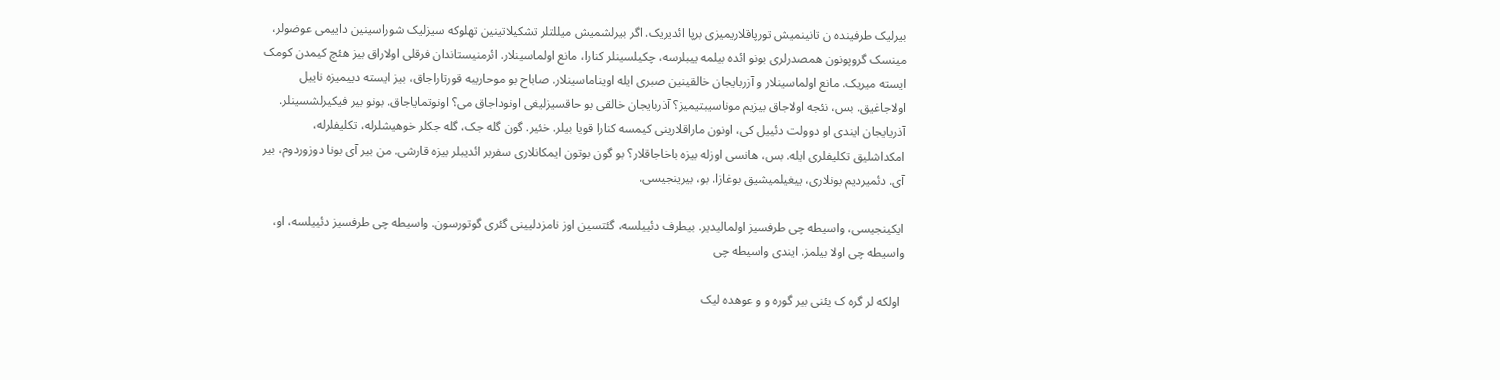بیرلیک طرفینده ن تانینمیش تورپاقلاریمیزی برپا ائدیریک. اگر بیرلشمیش میللتلر تشکیلاتینین تهلوکه سیزلیک شوراسینین داییمی عوضولر، مینسک گروپونون همصدرلری بونو ائده بیلمه ییبلرسه، چکیلسینلر کنارا، مانع اولماسینلار. ائرمنیستاندان فرقلی اولاراق بیز هئچ کیمدن کومک ایسته میریک. مانع اولماسینلار و آزربایجان خالقینین صبری ایله اویناماسینلار. صاباح بو موحاریبه قورتاراجاق، بیز ایسته دییمیزه ناییل اولاجاغیق. بس، نئجه اولاجاق بیزیم موناسیبتیمیز؟ آذربایجان خالقی بو حاقسیزلیغی اونوداجاق می؟ اونوتمایاجاق. بونو بیر فیکیرلشسینلر. آذریایجان ایندی او دوولت دئییل کی، اونون ماراقلارینی کیمسه کنارا قویا بیلر. خئیر. گون گله جک، گله جکلر خوهیشلرله، تکلیفلرله، امکداشلیق تکلیفلری ایله. بس، هانسی اوزله بیزه باخاجاقلار؟ بو گون بوتون ایمکانلاری سفربر ائدیبلر بیزه قارشی. من بیر آی بونا دوزوردوم، بیر آی. دئمیردیم بونلاری، ییغیلمیشیق بوغازا. بو، بیرینجیسی.

ایکینجیسی، واسیطه چی طرفسیز اولمالیدیر. بیطرف دئییلسه، گئتسین اوز نامزدلیینی گئری گوتورسون. واسیطه چی طرفسیز دئییلسه، او، واسیطه چی اولا بیلمز. ایندی واسیطه چی

 اولکه لر گره ک یئنی بیر گوره و و عوهده لیک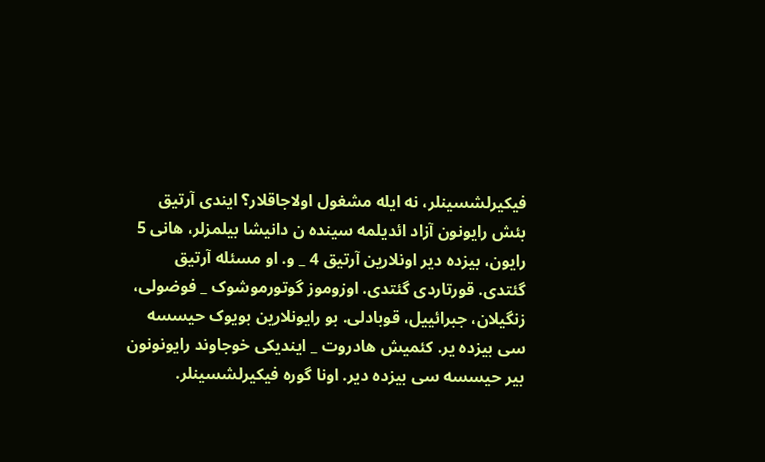فیکیرلشسینلر، نه ایله مشغول اولاجاقلار؟ ایندی آرتیق بئش رایونون آزاد ائدیلمه سینده ن دانیشا بیلمزلر، هانی 5 رایون، بیزده دیر اونلارین آرتیق 4 _ و. او مسئله آرتیق گئتدی. قورتاردی گئتدی. اوزوموز گوتورموشوک _ فوضولی، زنگیلان، جبرائییل، قوبادلی. بو رایونلارین بویوک حیسسه سی بیزده یر. کئمیش هادروت _ ایندیکی خوجاوند رایونونون بیر حیسسه سی بیزده دیر. اونا گوره فیکیرلشسینلر.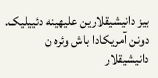بیز دانیشیقلارین علیهینه دئییلیک. دونن آمریکادا باش وئره ن دانیشیقلار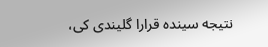نتیجه سینده قرارا گلیندی کی،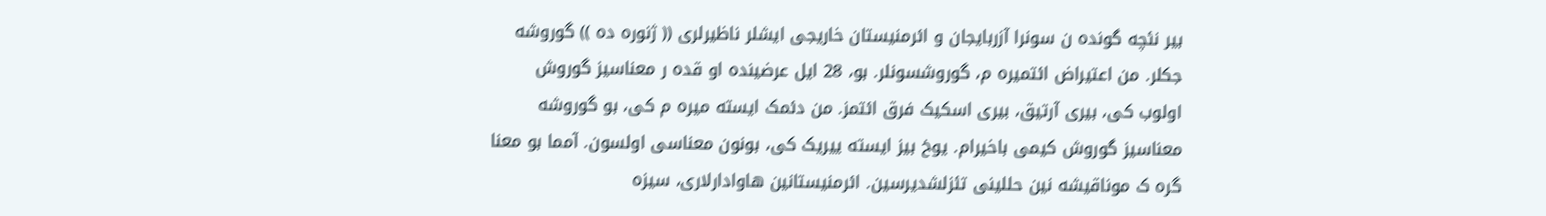بیر نئچه گونده ن سونرا آزربایجان و ائرمنیستان خاریجی ایشلر ناظیرلری (( ژنوره ده )) گوروشه جکلر. من اعتیراض ائتمیره م، گوروشسونلر. بو، 28 ایل عرضینده او قده ر معناسیز گوروش اولوب کی، بیری آرتیق، بیری اسکیک فرق ائتمز. من دئمک ایسته میره م کی، بو گوروشه معناسیز گوروش کیمی باخیرام. یوخ بیز ایسته ییریک کی، بونون معناسی اولسون. آمما بو معنا گره ک موناقیشه نین حللینی تئزلشدیرسین. ائرمنیستانین هاوادارلاری، سیزه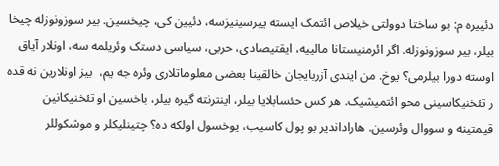دئییره م: بو ساختا دوولتی خیلاص ائتمک ایسته ییرسینیزسه، دئیین کی، چیخسین. بیر سوزونوزله چیخا بیلر، بیر سوزونوزله. اگر ائرمنیستانا مالییه، ایقتیصادی، حربی، سیاسی دستک وئریلمه سه، اونلار آیاق اوسته دورا بیلرمی؟ یوخ. من ایندی آزربایجان خالقینا بعضی معلوماتلاری وئره جه یم،  بیز اونلارین نه قده ر تئخنیکاسینی محو ائتمیشیک. هر کس حئسابلایا بیلر، اینترنته گیره بیلر، باخسین او تئخنیکانین قیمتینه و سووال وئرسین. هاراداندیر بو پول کاسیب، یوخسول اولکه ده؟ چتینلیکلر و موشکوللر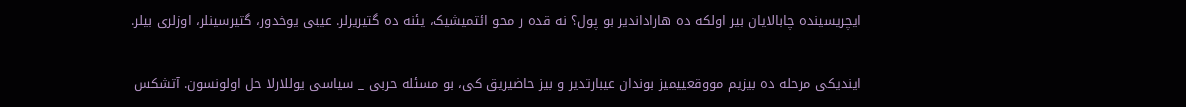ایچریسینده چابالایان بیر اولکه ده هاراداندیر بو پول؟ نه قده ر محو ائتمیشیک، یئنه ده گتیریرلر. عیبی یوخدور، گتیرسینلر، اوزلری بیلر.

ایندیکی مرحله ده بیزیم مووقعییمیز بوندان عیبارتدیر و بیز حاضیریق کی، بو مسئله حربی _ سیاسی یوللارلا حل اولونسون. آتشکس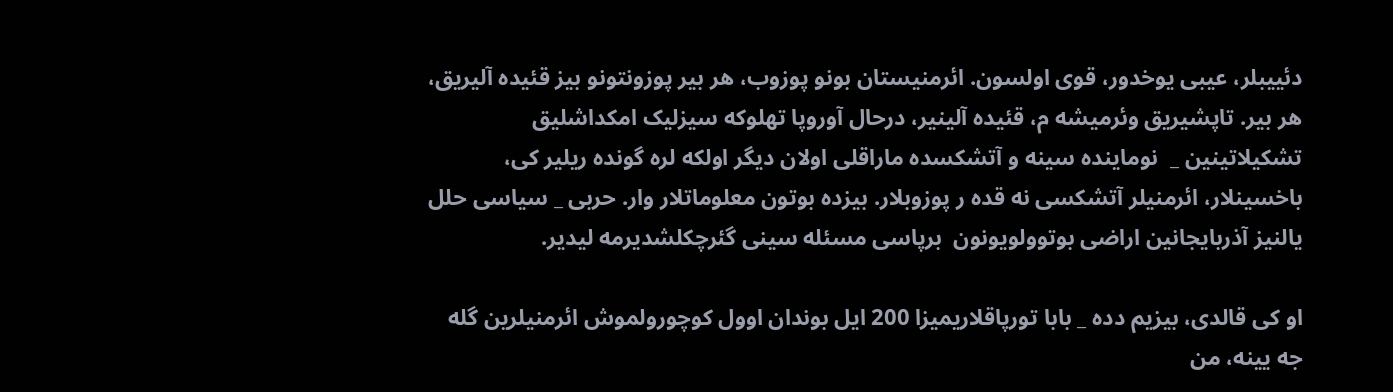دئییبلر، عیبی یوخدور، قوی اولسون. ائرمنیستان بونو پوزوب، هر بیر پوزونتونو بیز قئیده آلیریق، هر بیر. تاپشیریق وئرمیشه م، قئیده آلینیر، درحال آوروپا تهلوکه سیزلیک امکداشلیق تشکیلاتینین _  نوماینده سینه و آتشکسده ماراقلی اولان دیگر اولکه لره گونده ریلیر کی، باخسینلار، ائرمنیلر آتشکسی نه قده ر پوزوبلار. بیزده بوتون معلوماتلار وار. حربی _ سیاسی حلل یالنیز آذربایجانین اراضی بوتوولویونون  برپاسی مسئله سینی گئرچکلشدیرمه لیدیر.

او کی قالدی، بیزیم دده _ بابا تورپاقلاریمیزا 200 ایل بوندان اوول کوچورولموش ائرمنیلرین گله جه یینه، من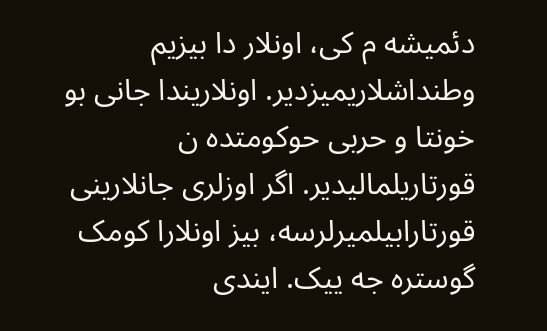دئمیشه م کی، اونلار دا بیزیم وطنداشلاریمیزدیر. اونلاریندا جانی بو خونتا و حربی حوکومتده ن قورتاریلمالیدیر. اگر اوزلری جانلارینی قورتارابیلمیرلرسه، بیز اونلارا کومک گوستره جه ییک. ایندی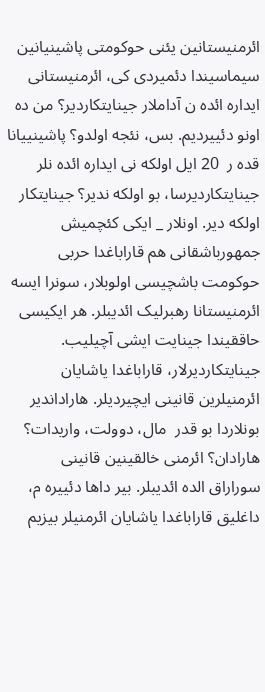ائرمنیستانین یئنی حوکومتی پاشینیانین سیماسیندا دئمیردی کی، ائرمنیستانی ایداره ائده ن آداملار جینایتکاردیر؟ من ده اونو دئییردیم. بس، نئجه اولدو؟ پاشینییانا قده ر  20 ایل اولکه نی ایداره ائده نلر جینایتکاردیرسا، بو اولکه ندیر؟ جینایتکار اولکه دیر. اونلار _ ایکی کئچمیش جمهورباشقانی هم قاراباغدا حربی حوکومت باشچیسی اولوبلار، سونرا ایسه ائرمنیستانا رهبرلیک ائدیبلر. هر ایکیسی حاققیندا جینایت ایشی آچیلیب. جینایتکاردیرلار، قاراباغدا یاشایان ائرمنیلرین قانینی ایچیردیلر. هاراداندیر بونلاردا بو قدر  مال، دوولت، واریدات؟ هارادان؟ ائرمنی خالقینین قانینی سوراراق الده ائدیبلر. بیر داها دئییره م، داغلیق قاراباغدا یاشایان ائرمنیلر بیزیم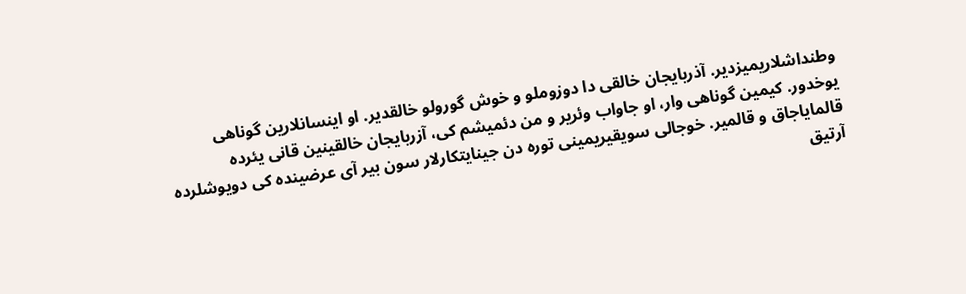وطنداشلاریمیزدیر. آذربایجان خالقی دا دوزوملو و خوش گورولو خالقدیر. او اینسانلارین گوناهی یوخدور. کیمین گوناهی وار، او جاواب وئریر و من دئمیشم کی، آزربایجان خالقینین قانی یئرده قالمایاجاق و قالمیر. خوجالی سویقیریمینی توره دن جینایتکارلار سون بیر آی عرضینده کی دویوشلرده آرتیق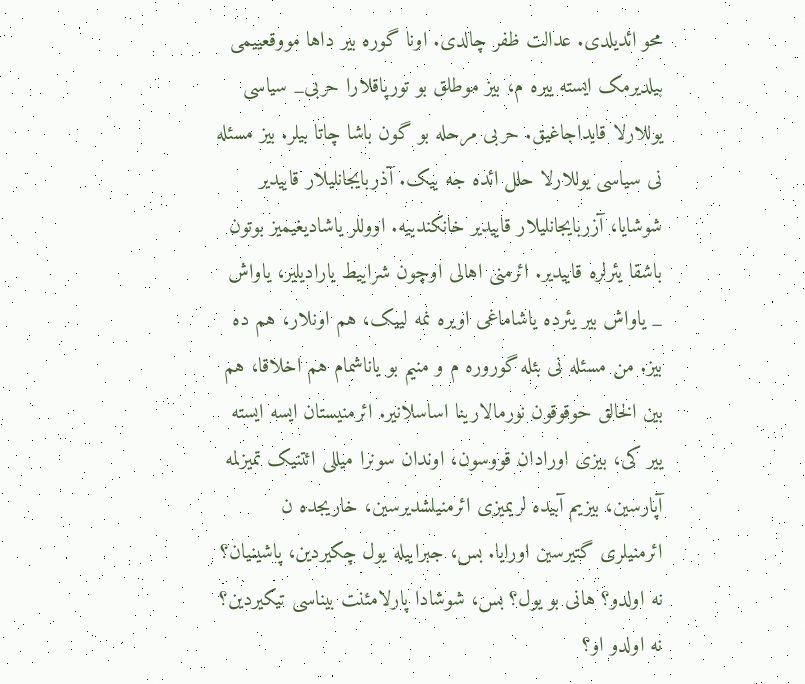محو ائدیلدی. عدالت ظفر چالدی. اونا گوره بیر داها مووقعییمی بیلدیرمک ایسته ییره م، بیز موطلق بو تورپاقلارا حربی_ سیاسی یوللارلا قایداجاغیق. حربی مرحله بو گون باشا چاتا بیلر. بیز مسئله نی سیاسی یوللارلا حلل ائده جه ییک. آذربایجانلیلار قاییدیر شوشایا، آزربایجانلیلار قاییدیر خانکندییه. اووللر یاشادیغیمیز بوتون باشقا یئرلره قاییدیر. ائرمنی اهالی اوچون شراییط یارادیلیر، یاواش _ یاواش بیر یئرده یاشاماغی اویره نمه لییک، هم اونلار، هم ده بیز. من مسئله نی بئله گوروره م و منیم بو یاناشمام هم اخلاقا، هم بین الخالق حوقوقون نورمالارینا اساسلانیر. ائرمنیستان ایسه ایسته ییر کی، بیزی اورادان قووسون، اوندان سونرا میللی ائتنیک تمیزلمه آپارسین، بیزیم آبیده لریمیزی ائرمنیلشدیرسین، خاریجده ن ائرمنیلری گتیرسین اورایا. بس، جبراییله یول چکیردین، پاشینیان؟ نه اولدو؟ هانی بو یول؟ بس، شوشادا پارلامئنت بیناسی تیکیردین؟ نه اولدو او؟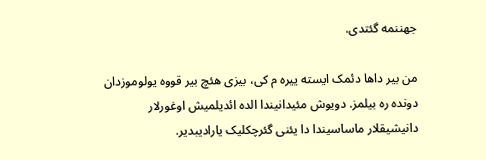جهننمه گئتدی.

من بیر داها دئمک ایسته ییره م کی، بیزی هئچ بیر قووه یولوموزدان دونده ره بیلمز. دویوش مئیدانیندا الده ائدیلمیش اوغورلار دانیشیقلار ماساسیندا دا یئنی گئرچکلیک یارادیبدیر.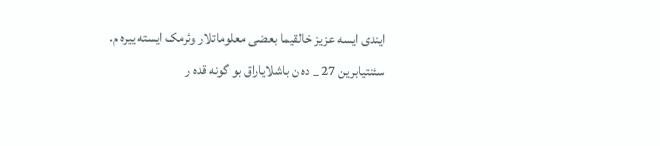ایندی ایسه عزیز خالقیما بعضی معلوماتلار وئرمک ایسته ییره م. سئنتیابرین 27 _ ده ن باشلایاراق بو گونه قده ر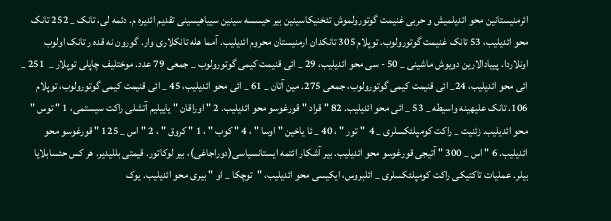ائرمنیستانین محو ائدیلمیش و حربی غنیمت گوتورولموش تئخنیکاسینین بیر حیسسه سینین سییاهیسینی تقدیم ائدیره م. دئمه لی، تانک _ 252 تانک محو ائدیلیب، 53 تانک غنیمت گوتورولوب. توپلام 305 تانکدان ارمنیستان محروم ائدیلیب. آمما هله تانکلاری وار. گورون نه قده ر تانک اولوب اونلاردا. پییادالارین دویوش ماشینی _ 50 - سی محو ائدیلیب، 29 _ ائی قنیمت کیمی گوتورولوب _ جمعی 79 عدد. موختلیف چاپلی توپلار _  251 _ ائی محو ائدیلیب، 24_ ائی قنیمت کیمی گوتورولوب، جمعی 275. مین آتان _ 61 _ ائی محو ائدیلیب، 45 _ ائی قنیمت کیمی گوتورولوب، توپلام 106. تانک علیهینه واسیطه _ 53 _ ائی محو ائدیلیب. 82 " قراد " قورغوسو محو ائدیلیب. 2 " اوراقان " یاییلیم آتشلی راکت سیستمی، 1 " توس " محو ائدیلیب. زئنیت _ راکت کومپلئکسلری _ 4  " تور " ، 40 _ ئا یاخین " اوسا " ، 4 " کوب " ، 1 " کروق " ، 2 " اس _ 125 " قورغوسو محو ائدیلیب. 6 " اس _ 300 " آتیجی قورغوسو محو ائدیلیب. بیر آشکار ائتمه ایستانسیاسی(دوراجاغی)، بیر لوکاتور. قیمتی بللیدیر. هر کس حئسابلایا بیلر. عملیات تاکتیکی راکت کومپلئکسلری _ ائلبروس، ایکیسی محو ائدیلیب، "  توچکا _ او " بیری محو ائدیلیب. یوک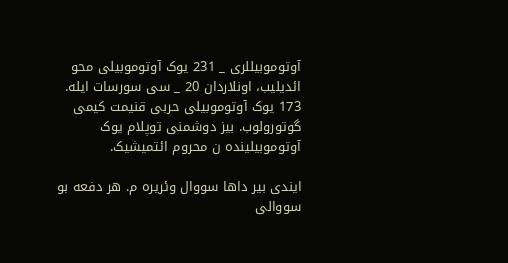آوتوموبیللری _ 231 یوک آوتوموبیلی محو ائدیلیب، اونلاردان 20 _ سی سورسات ایله. 173 یوک آوتوموبیلی حربی قنیمت کیمی گوتورولوب. بیز دوشمنی توپلام یوک آوتوموبیلینده ن محروم ائتمیشیک.

ایندی بیر داها سووال وئریره م. هر دفعه بو سووالی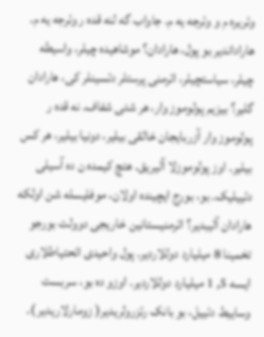وئریره م و وئرجه یه م. جاواب گه لنه قده ر وئرجه یه م. هاراداندیر بو پول، هارادان؟ موشاهیده چیلر، واسیطه چیلر، سیاستچیلر، ائرمنی پرستلر دئسینلر کی، هارادان گلیر؟ بیزیم پولوموز وار، هر شئی شفاف. نه قده ر پولوموز وار آزربایجان خالقی بیلیر، دونیا بیلیر، هر کس بیلیر. اوز پولوموزلا آلیریق. هئچ کیمده ن ده آسیلی دئییلیک. بو، بورج ایچینده اولان، موفلیسله شن اولکه هارادان آلیبدیر؟ ائرمنیستانین خاریجی دوولت بورجو تخمینا 8 میلیارد دوللاردیر. پول واحیدی ائحتیاطلاری ایسه 5, 1 میلیارد دوللاردیر. اوزو ده بو، سربست وساییط دئییل، بو بانک رئزرولریدیر( زومارلاریدیر ).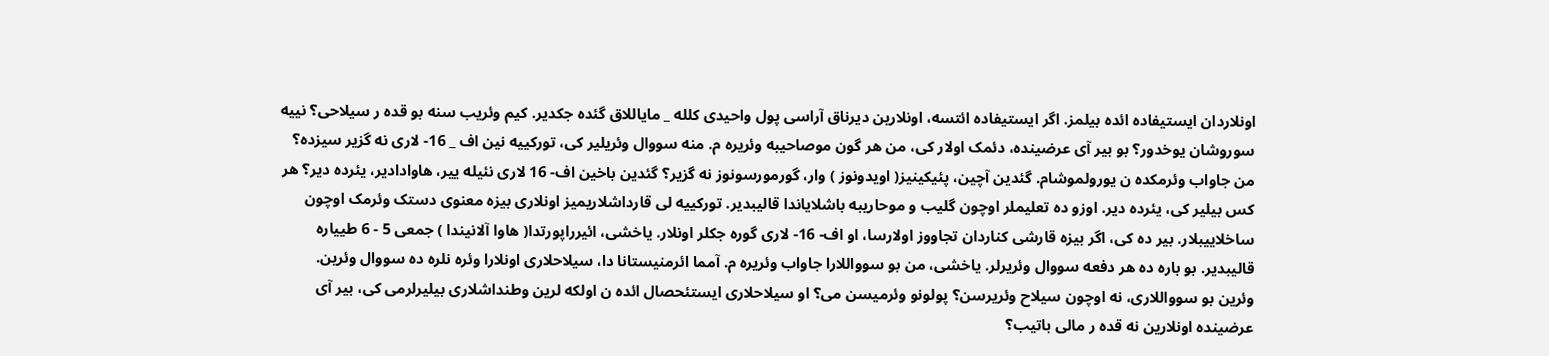اونلاردان ایستیفاده ائده بیلمز. اگر ایستیفاده ائتسه، اونلارین دیرناق آراسی پول واحیدی کلله _ مایاللاق گئده جکدیر. کیم وئریب سنه بو قده ر سیلاحی؟ نییه سوروشان یوخدور؟ بو بیر آی عرضینده، دئمک اولار کی، من هر گون موصاحیبه وئریره م. منه سووال وئریلیر کی، تورکییه نین اف _ 16- لاری نه گزیر سیزده؟ من جاواب وئرمکده ن یورولموشام. گئدین آچین، پئیکینیز( اویدونوز ) وار، گورمورسونوز نه گزیر؟ گئدین باخین اف- 16 لاری نئیله ییر، هاوادادیر، یئرده دیر؟ هر کس بیلیر کی، یئرده دیر. اوزو ده تعلیملر اوچون گلیب و موحاریبه باشلایاندا قالیبدیر. تورکییه لی قارداشلاریمیز اونلاری بیزه معنوی دستک وئرمک اوچون ساخلاییبلار. بیر ده کی، اگر بیزه قارشی کناردان تجاووز اولارسا، او اف- 16- لاری گوره جکلر اونلار. یاخشی، ائیرراپورتدا( هاوا آلانیندا ) جمعی 5 - 6 طییاره قالیبدیر. بو باره ده هر دفعه سووال وئریرلر. یاخشی، من بو سوواللارا جاواب وئریره م. آمما ائرمنیستانا دا، سیلاحلاری اونلارا وئره نلره ده سووال وئرین. وئرین بو سوواللاری، نه اوچون سیلاح وئریرسن؟ پولونو وئرمیسن می؟ او سیلاحلاری ایستئحصال ائده ن اولکه لرین وطنداشلاری بیلیرلرمی کی، بیر آی عرضینده اونلارین نه قده ر مالی باتیب؟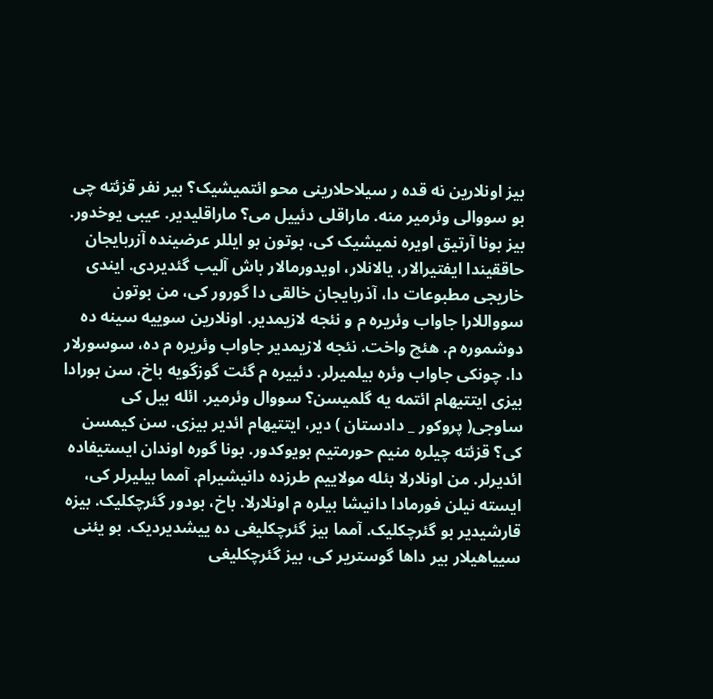بیز اونلارین نه قده ر سیلاحلارینی محو ائتمیشیک؟ بیر نفر قزئته چی بو سووالی وئرمیر منه. ماراقلی دئییل می؟ ماراقلیدیر. عیبی یوخدور. بیز بونا آرتیق اویره نمیشیک کی، بوتون بو ایللر عرضینده آزربایجان حاققیندا ایفتیرالار، یالانلار، اویدورمالار باش آلیب گئدیردی. ایندی خاریجی مطبوعات دا، آذربایجان خالقی دا گورور کی، من بوتون سوواللارا جاواب وئریره م و نئجه لازیمدیر. اونلارین سوییه سینه ده دوشموره م. هئچ واخت. نئجه لازیمدیر جاواب وئریره م ده، سوسورلار دا. چونکی جاواب وئره بیلمیرلر. دئییره م گئت گوزگویه باخ، سن بورادا بیزی ایتتیهام ائتمه یه گلمیسن؟ سووال وئرمیر. ائله بیل کی ساوجی( پروکور _ دادستان ) دیر، ایتتیهام ائدیر بیزی. سن کیمسن کی؟ قزئته چیلره منیم حورمتیم بویوکدور. بونا گوره اوندان ایستیفاده ائدیرلر. من اونلارلا بئله مولاییم طرزده دانیشیرام. آمما بیلیرلر کی، ایسته نیلن فورمادا دانیشا بیلره م اونلارلا. باخ، بودور گئرچکلیک. بیزه قارشیدیر بو گئرچکلیک. آمما بیز گئرچکلیغی ده ییشدیردیک. بو یئنی سییاهیلار بیر داها گوستریر کی، بیز گئرچکلیغی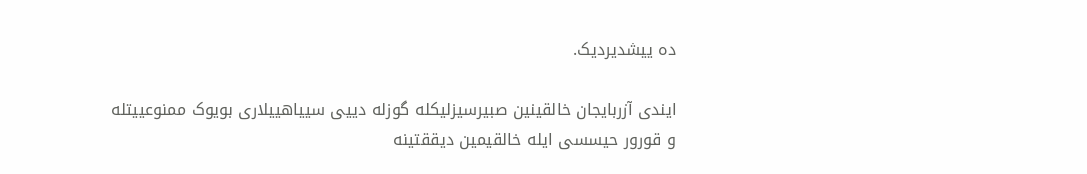ده ییشدیردیک.

ایندی آزربایجان خالقینین صبیرسیزلیکله گوزله دییی سییاهییلاری بویوک ممنوعییتله و قورور حیسسی ایله خالقیمین دیققتینه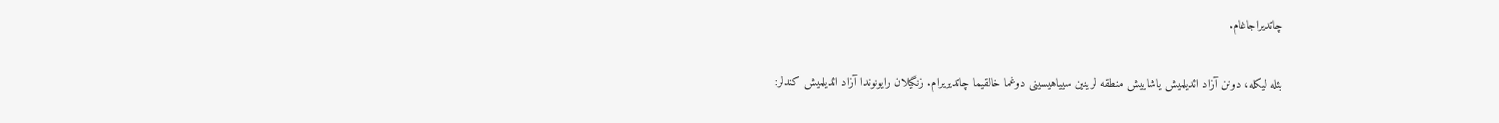چاتدیراجاغام.

بئله لیکله، دونن آزاد ائدیلمیش یاشاییش منطقه لرینین سییاهیسینی دوغما خالقیما چاتدیریرام. زنگیلان رایونوندا آزاد ائدیلمیش کندلر: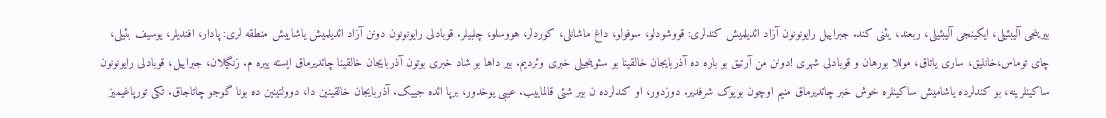بیرینجی آلیبئیلی، ایکینجی آلیبئیلی، ربعند، یئنی کند. جبراییل رایونونون آزاد ائدیلمیش کندلری: قووشودلو، سوفولو، داغ ماشانلی، کوردلر، هووسلو، چلبیلر. قوبادلی رایونونون دونن آزاد ائدیلمیش یاشاییش منطقه لری: پادار، افندیلر، یوسیف بئیلی، چای توماس،خانلیق، ساری یاتاق، موللا بورهان و قوبادلی شهری !دونن من آرتیق بو باره ده آذربایجان خالقینا بو سئوینجیلی خبری وئردیم. بیر داها بو شاد خبری بوتون آذربایجان خالقینا چاتدیرماق ایسته ییره م. زنگیلان، جبراییل، قوبادلی رایونونون ساکینلرینه، بو کندلرده یاشامیش ساکینلره خوش خبر چاتدیرماق منیم اوچون بویوک شرفدیر. دوزدور، او کندلرده ن بیر شئی قالماییب. عیبی یوخدور، برپا ائده جییک. آذربایجان خالقینین دا، دوولتینین ده بونا گوجو چاتاجاق. تکی تورپاغیمیز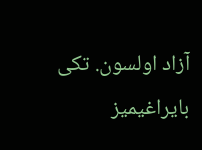آزاد اولسون. تکی بایراغیمیز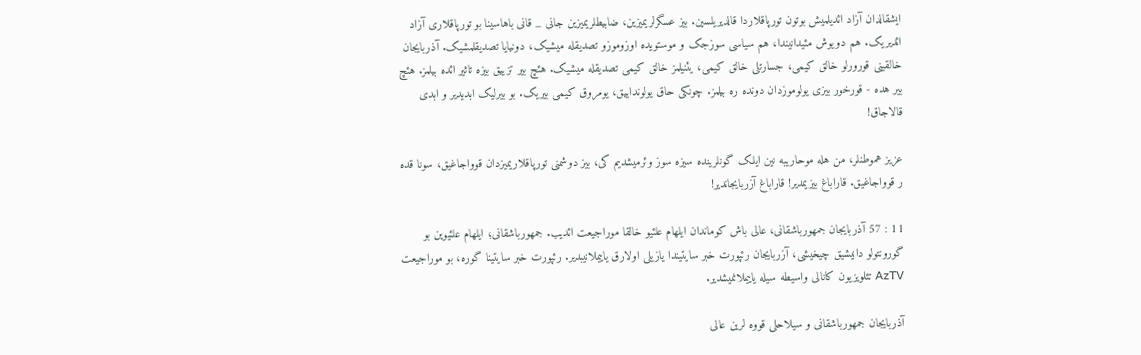ایشقالدان آزاد ائدیلمیش بوتون تورپاقلاردا قالدیریلسین. بیز عسگرلریمیزین، ضابیطلریمیزین جانی _ قانی باهاسینا بو تورپاقلاری آزاد ائدیریک. هم دویوش مئیدانیندا، هم سیاسی سوزجک و موستویده اوزوموزو تصدیقله میشیک، دونیایا تصدیقلمشیک. آذربایجان خالقینی قورورلو خالق کیمی، جسارتلی خالق کیمی، یئنیلمز خالق کیمی تصدیقله میشیک. هئچ بیر تزییق بیزه تاثیر ائده بیلمز. هئچ بیر هده - قورخور بیزی یولوموزدان دونده ره بیلمز. چونکی حاق یولونداییق، یومروق کیمی بیریک. بو بیرلیک ابدیدیر و ابدی قالاجاق!

عزیز هموطنلر، من هله موحاریبه نین ایلک گونلرینده سیزه سوز وئرمیشدیم کی، بیز دوشمنی تورپاقلاریمیزدان قوواجاغیق، سونا قده ر قوواجاغیق. قاراباغ بیزیمدیر! قاراباغ آزربایجاندیر!

11 : 57 آذربایجان جمهورباشقانی، عالی باش کوماندان ایلهام علئیو خالقا موراجیعت ائدیب. جمهورباشقانی؛ ایلهام علئیوین بو گورونتولو دانیشیق چیخیشی، آزربایجان رئپورت خبر سایتیندا یازیلی اولارق یاییملانیبدیر. رئپورت خبر سایتینا گوره، بو موراجیعت AzTV تئلویزیون کانالی واسیطه سیله یاییملانمیشدیر.

آذربایجان جمهورباشقانی و سیلاحلی قووه لرین عالی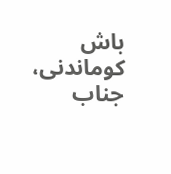باش کوماندنی، جناب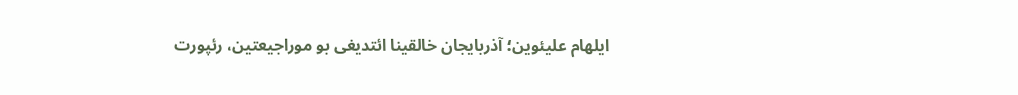ایلهام علیئوین؛ آذربایجان خالقینا ائتدیغی بو موراجیعتین، رئپورت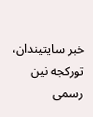خبر سایتیندان، تورکجه نین رسمی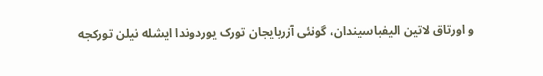و اورتاق لاتین الیفباسیندان، گونئی آزربایجان تورک یوردوندا ایشله نیلن تورکجه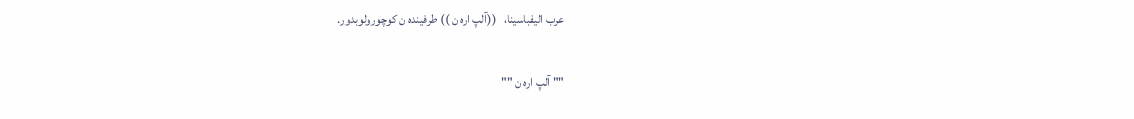عرب الیفباسینا،   ((آلپ اره ن )) طرفینده ن کوچورولوبدور.

"" آلپ اره ن ""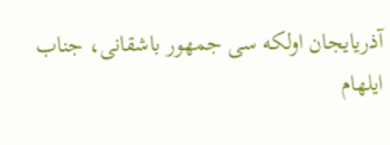آذریایجان اولکه سی جمهور باشقانی، جناب ایلهام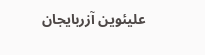علیئوین آزربایجان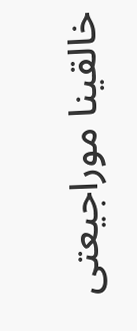خالقینا موراجیعتی